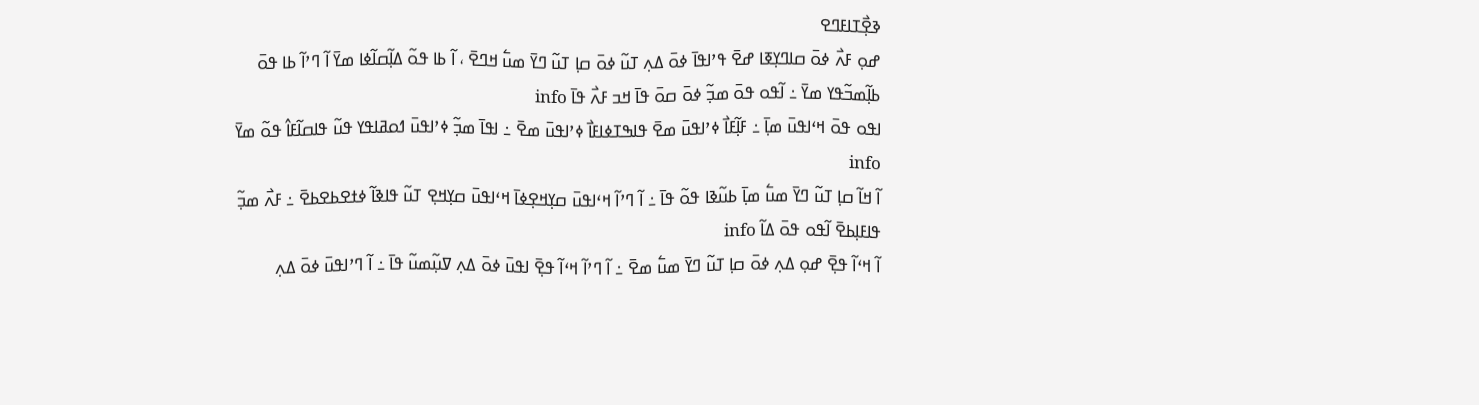ߢߐ߲߯ߠߊߓߣߐ
ߝߋ߲ ߓߍ߯ ߦߋ߫ ߛߊߣߌ߲ߧߊ ߝߐ߫ ߟߴߊߟߊ߫ ߦߋ߫ ߡߍ߲ ߠߎ߬ ߦߋ߫ ߛߊ߲ ߠߎ߬ ߣߌ߫ ߘߎ߱ ߞߣߐ߫ ، ߊ߬ ߕߊ ߟߋ߬ ߡߊ߲߬ߛߊ߬ߦߊ ߘߌ߫ ߊ߬ ߣߴߊ߬ ߕߊ ߟߋ߫ ߕߊ߲߬ߘߏ߬ߟߌ ߘߌ߫ ߸ ߊ߬ߟߋ ߟߋ߫ ߘߏ߲߬ ߦߋ߫ ߛߋ߫ ߟߊ߫ ߞߏ ߓߍ߯ ߟߊ߫ info
ߊߟߋ ߟߋ߫ ߞߵߊߟߎ߫ ߘߊ߲߫ ߸ ߓߊ߲߬ߓߊ߯ ߦߴߊߟߎ߫ ߘߐ߫ ߟߊߒߠߦߊߓߊ߯ ߦߴߊߟߎ߫ ߘߐ߫ ߸ ߊߟߊ߫ ߘߏ߲߬ ߦߴߊߟߎ߫ ߗߋߥߊߟߌ ߟߎ߬ ߟߊߛߊ߬ߓߊ߮ ߟߋ߬ ߘߌ߫ info
ߊ߬ ߞߊ߬ ߛߊ߲ ߠߎ߬ ߣߌ߫ ߘߎ߱ ߘߊ߲߫ ߕߎ߬ߢߊ ߟߋ߬ ߟߊ߫ ߸ ߊ߬ ߣߴߊ߬ ߞߵߊߟߎ߫ ߛߌ߲ߞߐ߲ߦߊ߫ ߞߵߊߟߎ߫ ߛߌ߲ߞߐ߲ ߠߎ߬ ߟߊߢߊ߬ ߦߙߐߕߐߕߐ߫ ߸ ߓߍ߯ ߘߏ߲߬ ߟߊߓߊ߲ߕߐ߫ ߊ߬ߟߋ ߟߋ߫ ߡߊ߬ info
ߊ߬ ߞߵߊ߬ ߟߐ߲߫ ߝߋ߲ ߡߍ߲ ߦߋ߫ ߛߊ߲ ߠߎ߬ ߣߌ߫ ߘߎ߱ ߘߐ߫ ߸ ߊ߬ ߣߴߊ߬ ߞߵߊ߬ ߟߐ߲߫ ߊߟߎ߫ ߦߋ߫ ߡߍ߲ ߜߎ߲߬ߘߎ߬ ߟߊ߫ ߸ ߊ߬ ߣߴߊߟߎ߫ ߦߋ߫ ߡߍ߲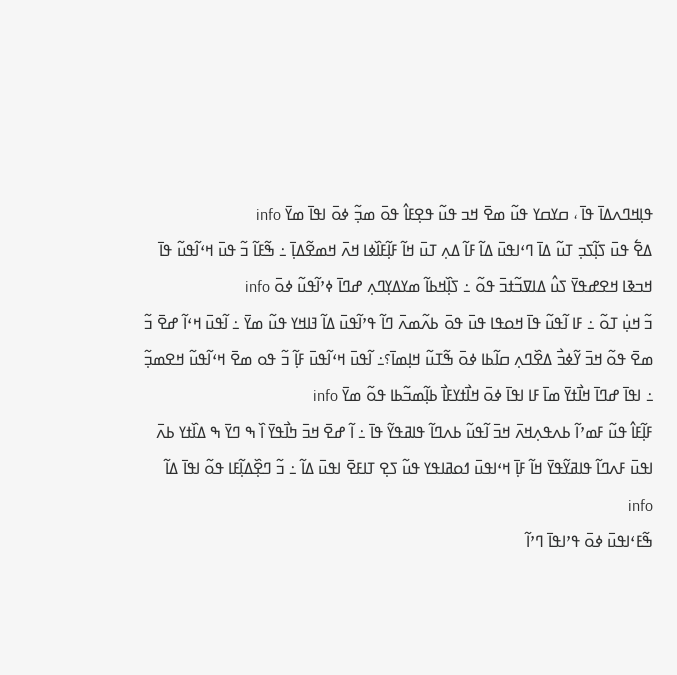ߟߊ߲ߞߣߍߡߊ߫ ߟߊ߫ ، ߛߌߛߌ ߟߎ߬ ߘߐ߫ ߞߏ ߟߎ߬ ߟߐ߲ߓߊ߮ ߟߋ߫ ߘߏ߲߬ ߦߋ߫ ߊߟߊ߫ ߘߌ߫ info
ߡߐ߱ ߟߎ߫ ߖߊ߲߬ߖߏ߲ ߠߎ߬ ߡߊ߫ ߣߵߊߟߎ߫ ߡߊ߬ ߓߊ߬ ߡߍ߲ ߠߎ߫ ߞߊ߬ ߓߊ߲߬ߓߊ߰ߦߊ ߞߍ߫ ߞߘߐ߬ߡߊ߲߫ ߸ ߒ߬ߓߊ߬ ߏ߬ ߟߎ߫ ߞߵߊ߬ߟߎ߬ ߟߊ߫ ߞߏߢߊ ߞߐߝߟߌ߫ ߖߎ߮ ߡߊߜߏ߬ߙߏ߫ ߟߋ߬ ߸ ߖߊ߲߰ߞߕߊ߬ ߘߌߡߌ߲ߣߍ߲ ߝߣߊ߫ ߦߴߊ߬ߟߎ߬ ߦߋ߫ info
ߏ߬ ߞߎ߲߭ ߠߋ߬ ߸ ߓߊ ߊ߬ߟߎ߬ ߟߊ߫ ߞߋߟߊ ߟߎ߫ ߟߋ߫ ߕߍ߬ߘߍ߫ ߣߊ߬ ߟߴߊ߬ߟߎ߫ ߡߊ߬ ߔߊߞߌ ߟߎ߬ ߘߌ߫ ߸ ߊ߬ߟߎ߫ ߞߵߊ߬ ߝߐ߫ ߏ߬ ߘߐ߫ ߟߋ߬ ߞߏ߫ ߌ߬ߦߏ߯ ߡߐ߰ߣߍ߲ ߛߊ߬ߕߊ ߦߋ߫ ߒ߬ߠߎ߬ ߞߊ߲ߘߊ߫؟߸ ߊ߬ߟߎ߫ ߞߵߊ߬ߟߎ߫ ߓߊ߲߬ ߏ߬ ߟߋ ߘߐ߫ ߞߵߊ߬ߟߎ߬ ߞߐߘߏ߲߬ ߸ ߊߟߊ߫ ߝߣߊ߫ ߞߊ߯ߙߌ߫ ߘߊ߫ ߓߊ ߊߟߊ߫ ߦߋ߫ ߞߊ߯ߙߌߓߊ߯ ߕߊ߲߬ߘߏ߬ߕߊ ߟߋ߬ ߘߌ߫ info
ߓߊ߲߬ߓߊ߮ ߟߎ߬ ߓߘߴߊ߬ ߕߍߟߍ߲ߞߍ߫ ߞߏ߫ ߊ߬ߟߎ߬ ߕߍߣߊ߬ ߟߊߥߟߌ߬ ߟߊ߫ ߸ ߊ߬ ߝߐ߫ ߞߏ߫ ߤߊ߯ߟߌ߫ ߊ߰ ߒ ߣߌ߫ ߒ ߡߊ߰ߙߌ ߕߍ߫ ߊߟߎ߫ ߓߍߣߊ߬ ߟߊߥߌ߬ߟߌ߫ ߞߊ߬ ߓߊ߲߫ ߞߵߊߟߎ߫ ߗߋߥߊߟߌ ߟߎ߬ ߖߐ߲ ߠߊߓߐ߫ ߊߟߎ߫ ߡߊ߬ ߸ ߏ߬ ߣߐ߲߰ߡߊ߲߬ߓߊ ߟߋ߬ ߊߟߊ߫ ߡߊ߬ info
ߒ߬ߓߵߊߟߎ߫ ߦߋ߫ ߟߴߊߟߊ߫ ߣߴߊ߬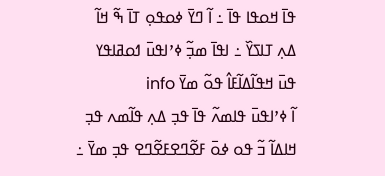ߟߊ߫ ߞߋߟߊ ߟߊ߫ ߸ ߊ߬ ߣߌ߫ ߦߋߟߋ߲ ߠߊ߫ ߒ߬ ߞߊ߬ ߡߍ߲ ߠߊߖߌ߰ ߸ ߊߟߊ߫ ߘߏ߲߬ ߦߴߊߟߎ߫ ߗߋߥߊߟߌ ߟߎ߫ ߞߟߊ߬ߡߊ߬ߓߊ߮ ߟߋ߬ ߘߌ߫ info
ߊ߬ ߦߴߊߟߎ߫ ߟߊߘߍ߬ ߟߊ߫ ߟߏ߲ ߡߍ߲ ߟߊ߬ߘߍ ߟߏ߲ ߞߊߡߊ߬ ߏ߬ ߟߋ ߦߋ߫ ߓߐ߬ߣߐߓߐ߬ߣߐ ߟߏ߲ ߘߌ߫ ߸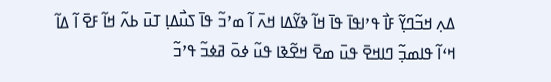ߡߍ߲ ߞߏ߬ߣߌ߲߬ ߓߊ߯ ߟߴߊߟߊ߫ ߟߊ߫ ߞߊ߬ ߢߌ߬ߡߊ ߞߍ߫ ߊ߬ ߘߴߏ߬ ߟߊ߫ ߖߎ߯ߡߊ߲ ߠߎ߫ ߕߍ߬ ߞߊ߬ ߓߐ߫ ߊ߬ ߡߊ߬ ߞߵߊ߬ ߟߊߘߏ߲߬ ߣߊߞߐ߫ ߟߎ߫ ߘߐ߫ ߞߐ߬ߢߊ ߟߎ߬ ߦߋ߫ ߥߦߏ߬ ߟߴߏ߬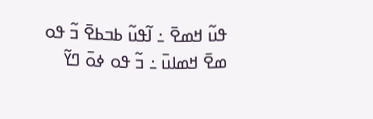ߟߎ߬ ߞߘߐ߫ ߸ ߊ߬ߟߎ߬ ߕߏߕߐ߫ ߏ߬ ߟߋ ߘߐ߫ ߞߘߊߎ߫ ߸ ߏ߬ ߟߋ ߦߋ߫ ߣߌ߬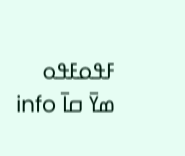ߓߟߋߓߟߋ ߘߌ߫ ߛߊ߫ info